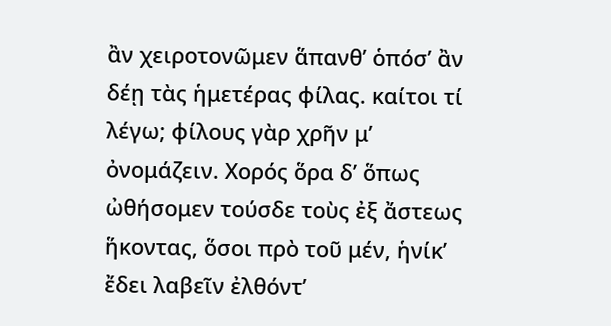ἂν χειροτονῶμεν ἅπανθʼ ὁπόσʼ ἂν δέῃ τὰς ἡμετέρας φίλας. καίτοι τί λέγω; φίλους γὰρ χρῆν μʼ ὀνομάζειν. Χορός ὅρα δʼ ὅπως ὠθήσομεν τούσδε τοὺς ἐξ ἄστεως ἥκοντας, ὅσοι πρὸ τοῦ μέν, ἡνίκʼ ἔδει λαβεῖν ἐλθόντʼ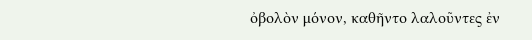ὀβολὸν μόνον, καθῆντο λαλοῦντες ἐν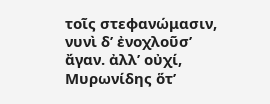τοῖς στεφανώμασιν, νυνὶ δʼ ἐνοχλοῦσʼ ἄγαν. ἀλλʼ οὐχί, Μυρωνίδης ὅτʼ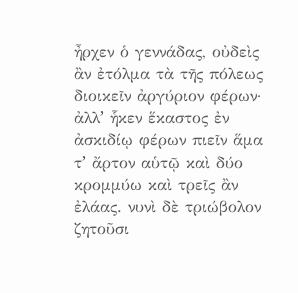ἦρχεν ὁ γεννάδας, οὐδεὶς ἂν ἐτόλμα τὰ τῆς πόλεως διοικεῖν ἀργύριον φέρων· ἀλλʼ ἧκεν ἕκαστος ἐν ἀσκιδίῳ φέρων πιεῖν ἅμα τʼ ἄρτον αὑτῷ καὶ δύο κρομμύω καὶ τρεῖς ἂν ἐλάας. νυνὶ δὲ τριώβολον ζητοῦσι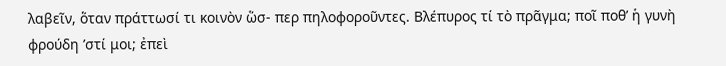λαβεῖν, ὅταν πράττωσί τι κοινὸν ὥσ- περ πηλοφοροῦντες. Βλέπυρος τί τὸ πρᾶγμα; ποῖ ποθʼ ἡ γυνὴ φρούδη ʼστί μοι; ἐπεὶ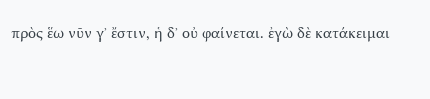πρὸς ἕω νῦν γʼ ἔστιν, ἡ δʼ οὐ φαίνεται. ἐγὼ δὲ κατάκειμαι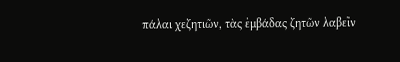πάλαι χεζητιῶν, τὰς ἐμβάδας ζητῶν λαβεῖν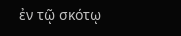ἐν τῷ σκότῳ